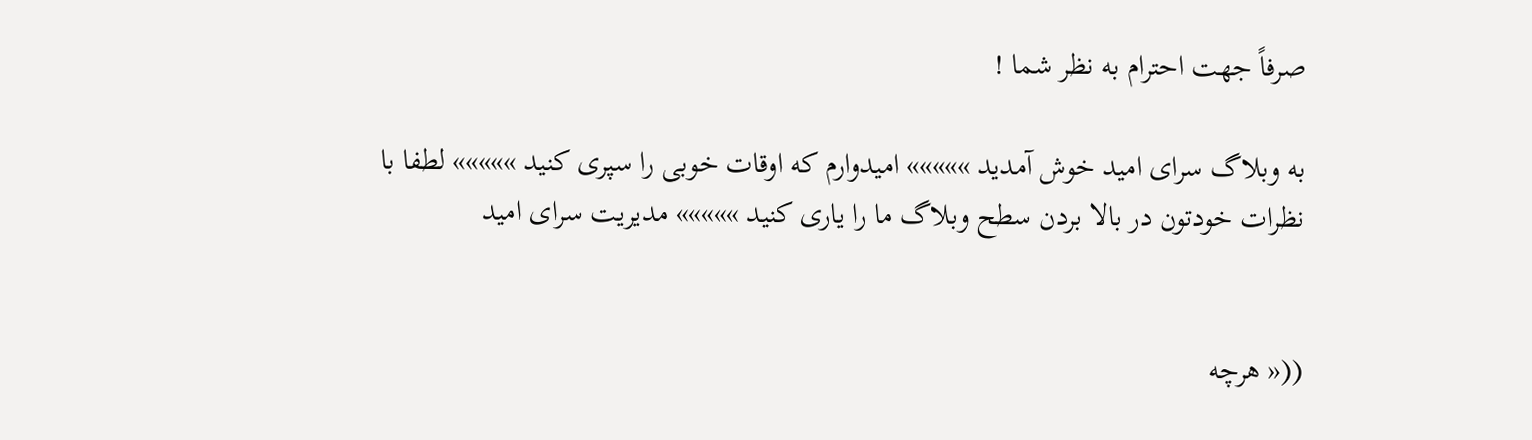صرفاً جهت احترام به نظر شما !

به وبلاگ سرای امید خوش آمدید »»»»» امیدوارم که اوقات خوبی را سپری کنید »»»»» لطفا با نظرات خودتون در بالا بردن سطح وبلاگ ما را یاری کنید »»»»» مدیریت سرای امید


((« هرچه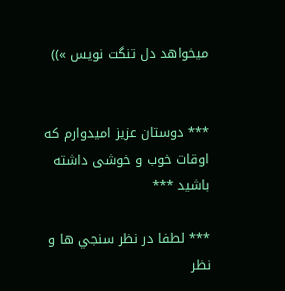میخواهد دل تنگت نویس »))


*** دوستان عزيز اميدوارم كه اوقات خوب و خوشی داشته باشيد ***

*** لطفا در نظر سنجي ها و نظر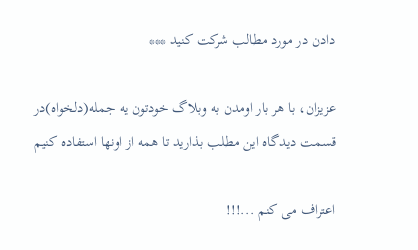دادن در مورد مطالب شركت كنيد ***

عزيزان، با هر بار اومدن به وبلاگ خودتون يه جمله(دلخواه)در قسمت دیدگاه اين مطلب بذاريد تا همه از اونها استفاده كنيم

اعتراف می کنم ...!!!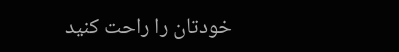خودتان را راحت کنید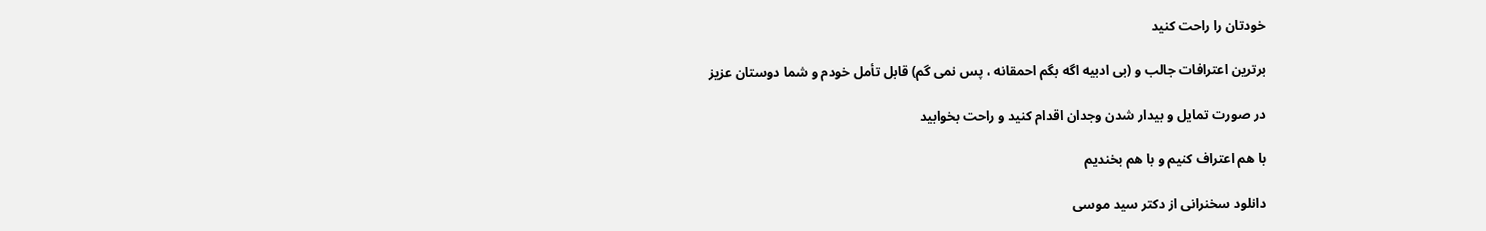خودتان را راحت کنید

برترین اعترافات جالب و (بی ادبیه اگه بگم احمقانه ، پس نمی گم) قابل تأمل خودم و شما دوستان عزیز

در صورت تمایل و بیدار شدن وجدان اقدام کنید و راحت بخوابید

با هم اعتراف کنیم و با هم بخندیم

دانلود سخنرانی از دکتر سید موسی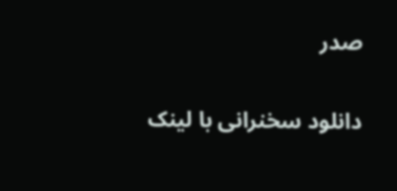صدر

دانلود سخنرانی با لینک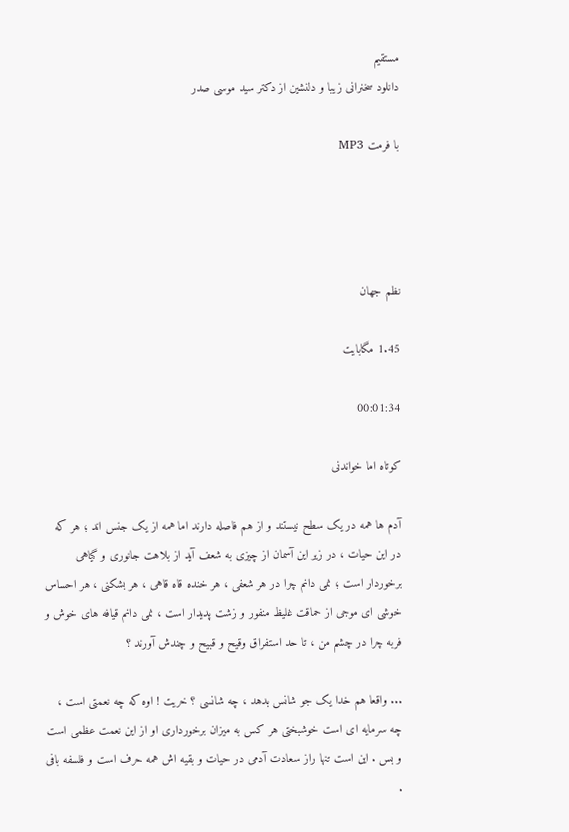مستقیم
دانلود سخنرانی زیبا و دلنشین از دکتر سید موسی صدر

با فرمت MP3




نظم جهان

1.45 مگابایت

00:01:34

کوتاه اما خواندنی

آدم ها همه در یک سطح نیستند و از هم فاصله دارند اما همه از یک جنس اند ؛ هر که در این حیات ، در زیر این آسمان از چیزی به شعف آید از بلاهت جانوری و گیاهی برخوردار است ؛ نمی دانم چرا در هر شعفی ، هر خنده قاه قاهی ، هر بشکنی ، هر احساس خوشی ای موجی از حماقت غلیظ منفور و زشت پدیدار است ، نمی دانم قیافه های خوش و فربه چرا در چشم من ، تا حد استفراق وقیح و قبیح و چندش آورند ؟

... واقعا هم خدا یک جو شانس بدهد ، چه شانسی ؟ خریت ! اوه که چه نعمتی است ، چه سرمایه ای است خوشبختی هر کس به میزان برخورداری او از این نعمت عظمی است و بس . این است تنها راز سعادت آدمی در حیات و بقیه اش همه حرف است و فلسفه بافی .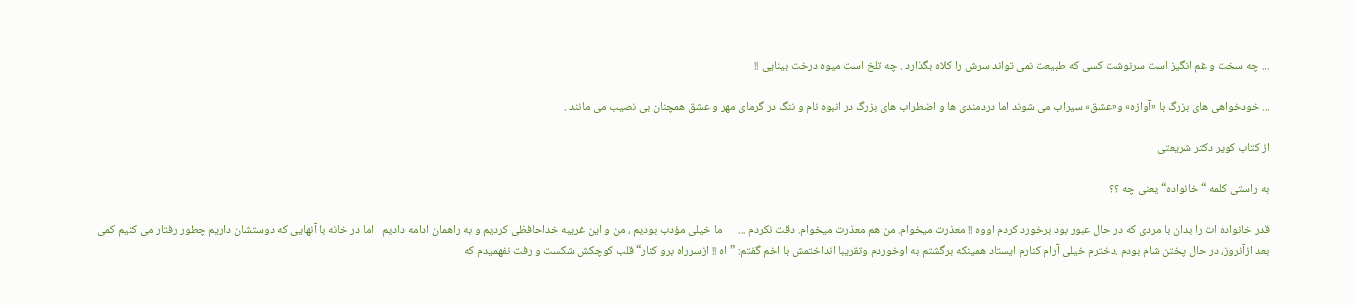... چه سخت و غم انگیز است سرنوشت کسی که طبیعت نمی تواند سرش را کلاه بگذارد . چه تلخ است میوه درخت بینایی !!

... خودخواهی های بزرگ با «آوازه» و«عشق» سیراب می شوند اما دردمندی ها و اضطراب های بزرگ در انبوه نام و ننگ در گرمای مهر و عشق همچنان بی نصیب می مانند .

از کتاب کویر دکتر شریعتی

به راستی كلمه “خانواده“ یعنی چه ؟؟

قدر خانواده ات را بدان با مردی كه در حال عبور بود برخورد کردم اووه !! معذرت میخوام. من هم معذرت میخوام. دقت نکردم ...      ما خیلی مؤدب بودیم ، من و این غریبه خداحافظی كردیم و به راهمان ادامه دادیم   اما در خانه با آنهایی كه دوستشان داریم چطور رفتار می كنیم كمی بعد ازآنروز، در حال پختن شام بودم .دخترم خیلی آرام كنارم ایستاد همینكه برگشتم به اوخوردم وتقریبا انداختمش با اخم گفتم: ”اه !! ازسرراه برو كنار“ قلب کوچکش شکست و رفت نفهمیدم كه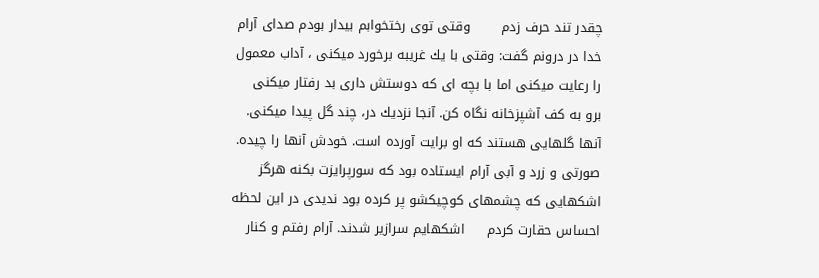چقدر تند حرف زدم       وقتی توی رختخوابم بیدار بودم صدای آرام خدا در درونم گفت: وقتی با یك غریبه برخورد میكنی ، آداب معمول را رعایت میكنی اما با بچه ای كه دوستش داری بد رفتار میكنی   برو به كف آشپزخانه نگاه كن. آنجا نزدیك در، چند گل پیدا میكنی. آنها گلهایی هستند كه او برایت آورده است. خودش آنها را چیده. صورتی و زرد و آبی آرام ایستاده بود كه سورپرایزت بكنه هرگز اشكهایی كه چشمهای كوچیكشو پر كرده بود ندیدی در این لحظه احساس حقارت كردم     اشكهایم سرازیر شدند. آرام رفتم و كنار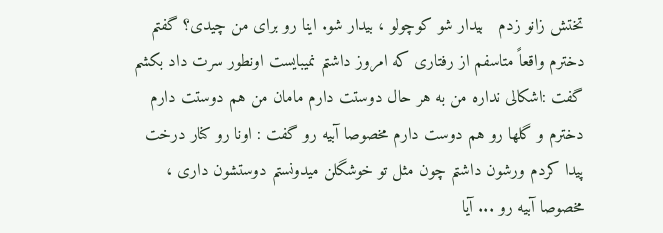تختش زانو زدم   بیدار شو كوچولو ، بیدار شو. اینا رو برای من چیدی؟ گفتم دخترم واقعاً متاسفم از رفتاری كه امروز داشتم نمیبایست اونطور سرت داد بکشم گفت :اشکالی نداره من به هر حال دوستت دارم مامان من هم دوستت دارم دخترم و گلها رو هم دوست دارم مخصوصا آبیه رو گفت : اونا رو كنار درخت پیدا کردم ورشون داشتم چون مثل تو خوشگلن میدونستم دوستشون داری ، مخصوصا آبیه رو ... آیا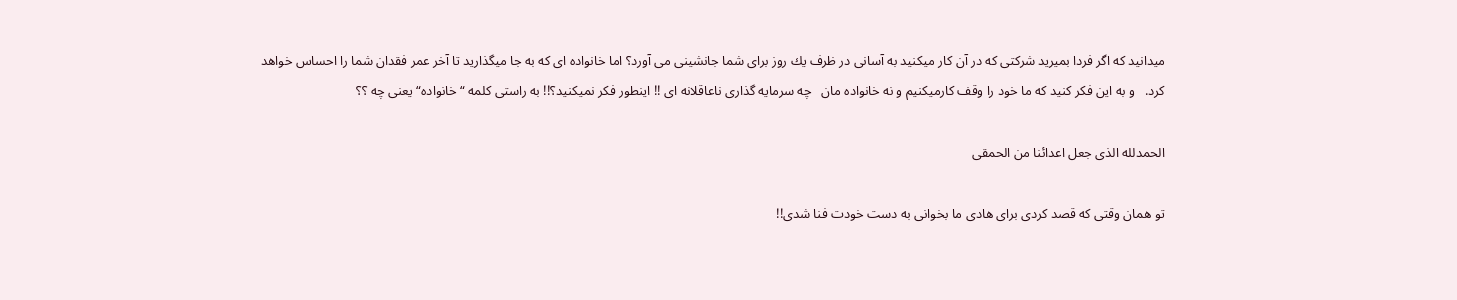میدانید كه اگر فردا بمیرید شركتی كه در آن كار میكنید به آسانی در ظرف یك روز برای شما جانشینی می آورد؟ اما خانواده ای كه به جا میگذارید تا آخر عمر فقدان شما را احساس خواهد كرد.   و به این فكر كنید كه ما خود را وقف كارمیكنیم و نه خانواده مان   چه سرمایه گذاری ناعاقلانه ای !! اینطور فكر نمیكنید؟!! به راستی كلمه “خانواده“ یعنی چه ؟؟

الحمدلله الذی جعل اعدائنا من الحمقی

تو همان وقتی که قصد کردی برای هادی ما بخوانی به دست خودت فنا شدی!!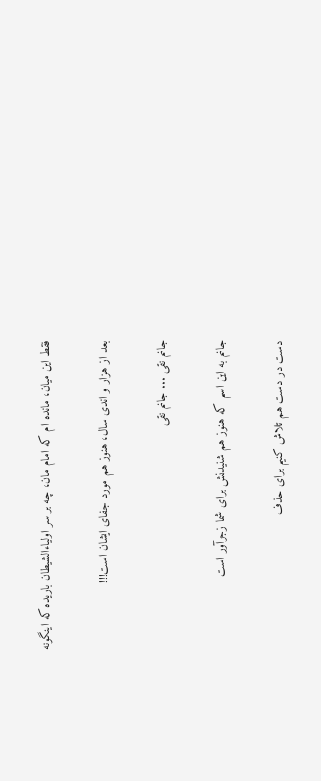فقط این میان، مانده ام که امام مان، چه بر سر اولیاءالشیطان باریده که اینگونه

بعد از هزار و اندی سال، هنوز هم مورد جفای ایشان است!!!

جانم نقی ... جانم نقی

جانم به این اسم که هنوز هم شنیدنش برای شما زجرآور است

دست در دست هم تلاش کنیم برای حذف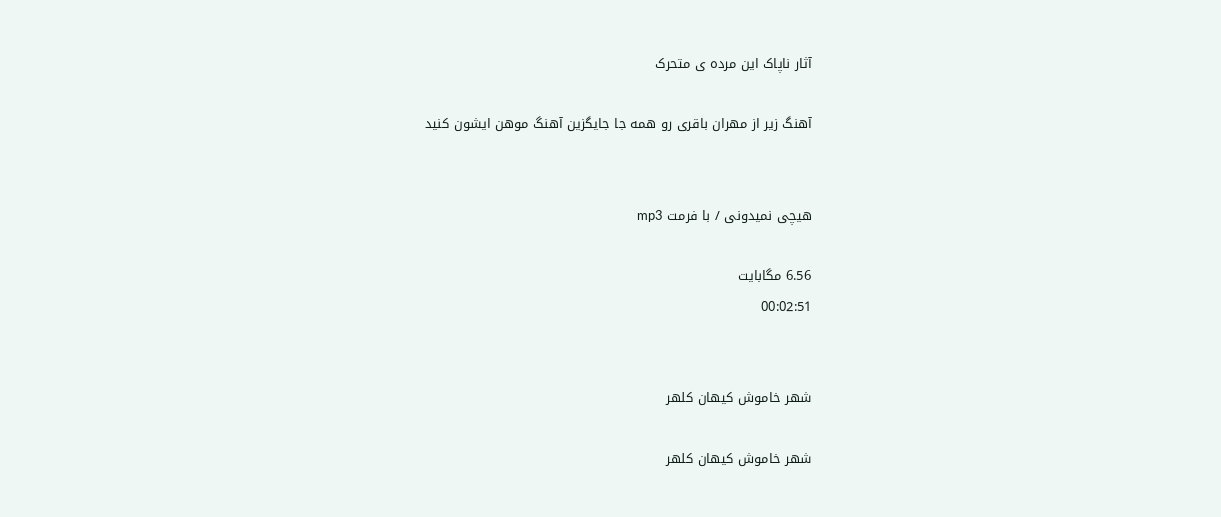آثار ناپاک این مرده ی متحرک

آهنگ زیر از مهران باقری رو همه جا جایگزین آهنگ موهن ایشون کنید


هیچی نمیدونی / با فرمت mp3

6.56 مگابایت
00:02:51


شهر خاموش کیهان کلهر

شهر خاموش کیهان کلهر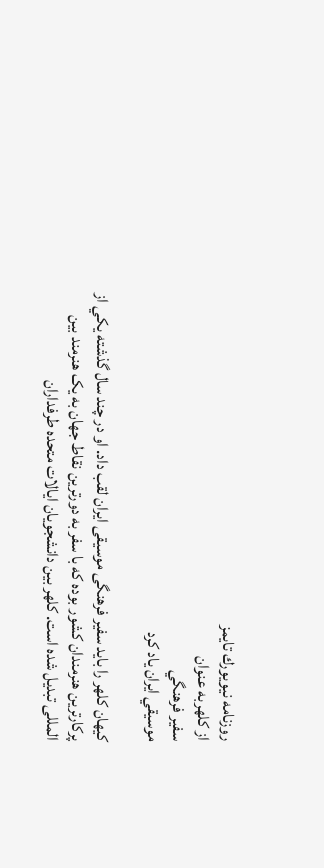روزنامه نيويورك ‌تايمز
از کلهربه ‌عنوان
سفير فرهنگي
موسيقي ایران ياد كرد

كيهان كلهر را بايد سفیر فرهنگی موسیقی ایران لقب داد. او در چند سال گذشته يكي از پركارترين هنرمندان کشور بوده که با سفر به دورترین نقاط جهان به یک هنرمند بین المللی تبدیل شده است. کلهر بین دانشجویان ایالات متحده طرفداران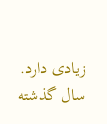زیادی دارد. سال گذشته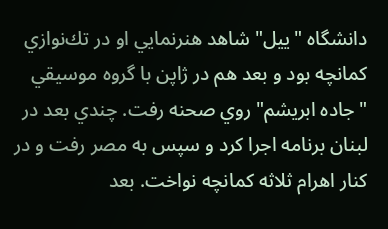دانشگاه "ييل" شاهد هنرنمايي او در تك‌نوازي كمانچه بود و بعد هم در ژاپن با گروه موسيقي "جاده ابريشم" روي صحنه رفت. چندي بعد در لبنان برنامه اجرا كرد و سپس به مصر رفت و در كنار اهرام ثلا‌ثه كمانچه نواخت. بعد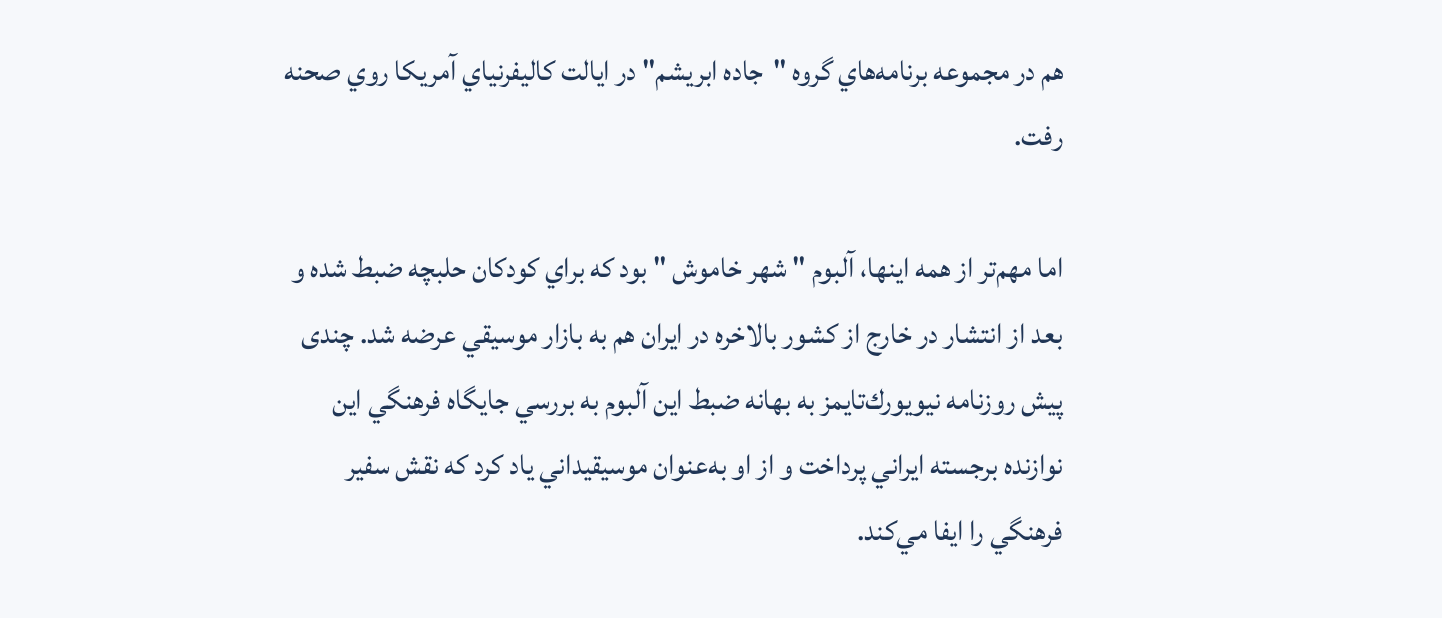هم در مجموعه برنامه‌هاي گروه "جاده ابريشم" در ايالت كاليفرنياي آمريكا روي صحنه رفت.

اما مهم‌تر از همه اينها، آلبوم " شهر خاموش " بود كه براي كودكان حلبچه ضبط شده و بعد از انتشار در خارج از کشور بالاخره در ایران هم به بازار موسيقي عرضه شد. چندی پیش روزنامه نيويورك‌تايمز به بهانه ضبط اين آلبوم به بررسي جايگاه فرهنگي اين نوازنده برجسته ايراني پرداخت و از او به‌عنوان موسيقيداني ياد كرد كه نقش سفير فرهنگي را ايفا مي‌كند.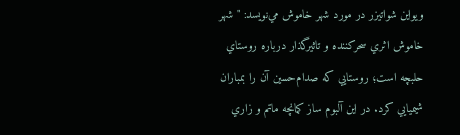ويواين شواتيزر در مورد شهر خاموش مي‌نويسد: "شهر خاموش اثري سحركننده و تاثيرگذار درباره روستاي حلبچه است؛ روستايي كه صدام‌حسين آن را بمباران شيميايي كرد. در اين آلبوم ساز كمانچه ماتم و زاري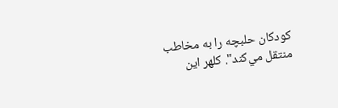كودكان حلبچه را به مخاطب منتقل مي‌كند". كلهر این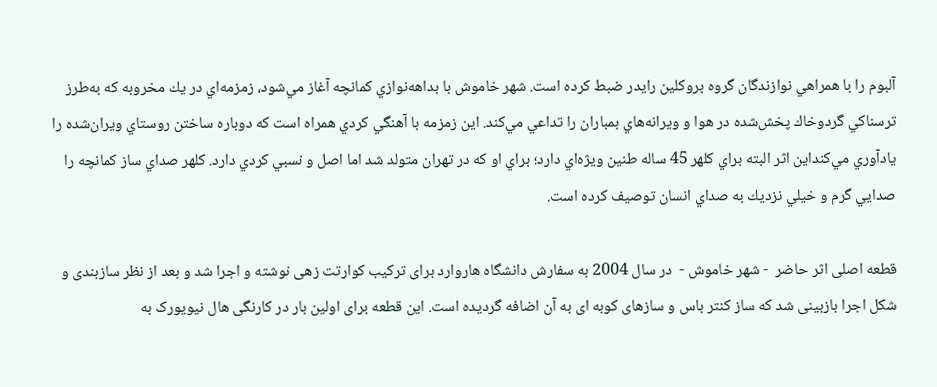آلبوم را با همراهي نوازندگان گروه بروكلين رايدر ضبط كرده است. شهر خاموش با بداهه‌نوازي كمانچه آغاز مي‌شود، زمزمه‌اي در يك مخروبه كه به‌طرز ترسناكي گردوخاك پخش‌شده در هوا و ويرانه‌هاي بمباران را تداعي مي‌كند. اين زمزمه با آهنگي كردي همراه است كه دوباره ساختن روستاي ويران‌شده را يادآوري مي‌كنداين اثر البته براي كلهر 45 ساله طنين ويژه‌اي دارد؛ براي او كه در تهران متولد شد اما اصل و نسبي كردي دارد. كلهر صداي ساز كمانچه را صدايي گرم و خيلي نزديك به صداي انسان توصيف كرده است.

قطعه اصلی اثر حاضر  - شهر خاموش -  در سال 2004 به سفارش دانشگاه هاروارد برای ترکیب کوارتت زهی نوشته و اجرا شد و بعد از نظر سازبندی و شکل اجرا بازبینی شد که ساز کنتر باس و سازهای کوبه ای به آن اضافه گردیده است. این قطعه برای اولین بار در کارنگی هال نیویورک به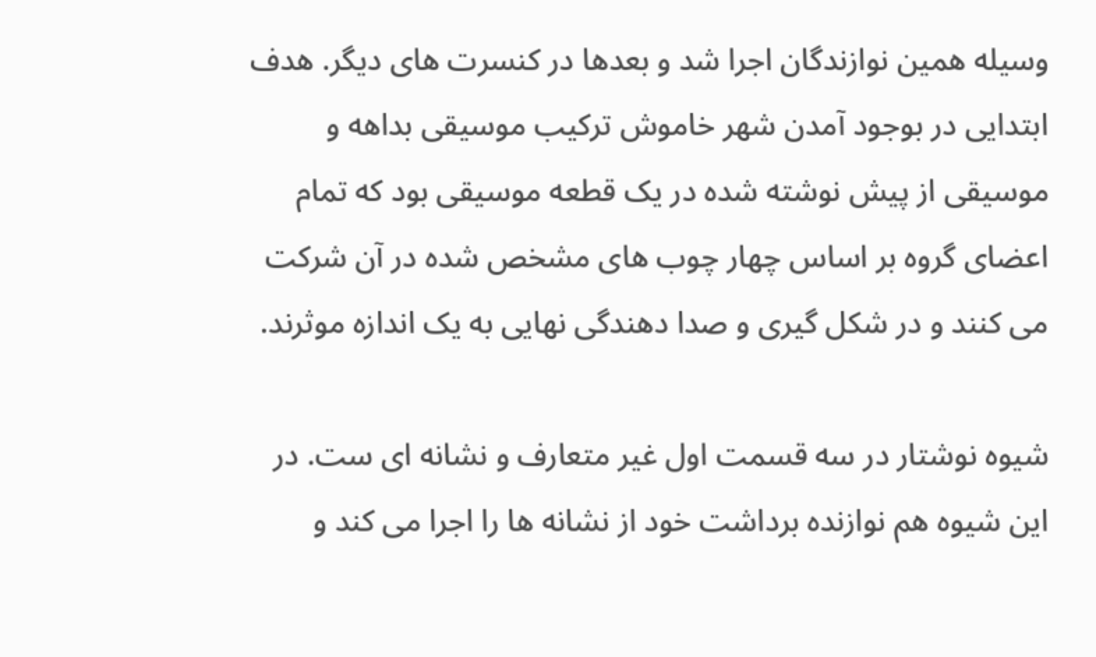وسیله همین نوازندگان اجرا شد و بعدها در کنسرت های دیگر. هدف ابتدایی در بوجود آمدن شهر خاموش ترکیب موسیقی بداهه و موسیقی از پیش نوشته شده در یک قطعه موسیقی بود که تمام اعضای گروه بر اساس چهار چوب های مشخص شده در آن شرکت می کنند و در شکل گیری و صدا دهندگی نهایی به یک اندازه موثرند.

شیوه نوشتار در سه قسمت اول غیر متعارف و نشانه ای ست. در این شیوه هم نوازنده برداشت خود از نشانه ها را اجرا می کند و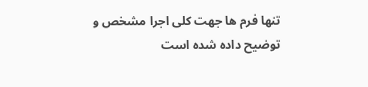تنها فرم ها جهت کلی اجرا مشخص و توضیح داده شده است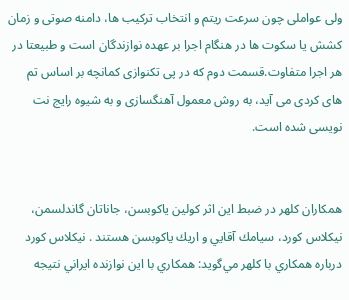ولی عواملی چون سرعت ریتم و انتخاب ترکیب ها، دامنه صوتی و زمان کشش یا سکوت ها در هنگام اجرا بر عهده نوازندگان است و طبیعتا در هر اجرا متفاوت.قسمت دوم که در پی تکنوازی کمانچه بر اساس تم های کردی می آید، به روش معمول آهنگسازی و به شیوه رایج نت نویسی شده است.


همكاران كلهر در ضبط اين اثر كولين ياكوبسن، جاناتان گاندلسمن، نيكلا‌س كورد، سيامك آقايي و اريك ياكوبسن هستند . نيكلا‌س كورد درباره همكاري با كلهر مي‌گويد: همكاري با اين نوازنده ايراني نتيجه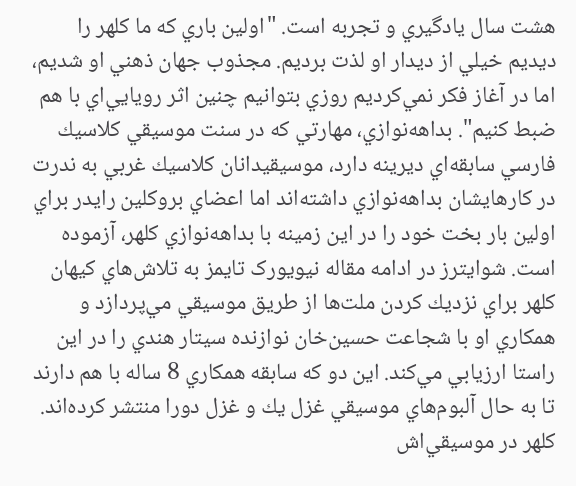هشت سال يادگيري و تجربه است. "اولين باري كه ما كلهر را ديديم خيلي از ديدار او لذت برديم. مجذوب جهان ذهني او شديم، اما در آغاز فكر نمي‌كرديم روزي بتوانيم چنين اثر رويايي‌اي با هم ضبط كنيم". بداهه‌نوازي، مهارتي كه در سنت موسيقي كلا‌سيك فارسي سابقه‌اي ديرينه دارد، موسيقيدانان كلا‌سيك غربي به ندرت در كارهايشان بداهه‌نوازي داشته‌اند اما اعضاي بروكلين رايدر براي اولين بار بخت خود را در اين زمينه با بداهه‌نوازي كلهر، آزموده است. شوايترز در ادامه مقاله نیویورک تایمز به تلا‌ش‌هاي كيهان كلهر براي نزديك كردن ملت‌ها از طريق موسيقي مي‌پردازد و همكاري او با شجاعت حسين‌خان نوازنده سيتار هندي را در اين راستا ارزيابي مي‌كند. اين دو كه سابقه همكاري 8 ساله با هم دارند تا به حال آلبوم‌هاي موسيقي غزل يك و غزل دورا منتشر كرده‌اند. كلهر در موسيقي‌اش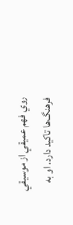روي فهم عميقي از موسيقي فرهنگ‌ها تاكيد دارد. او به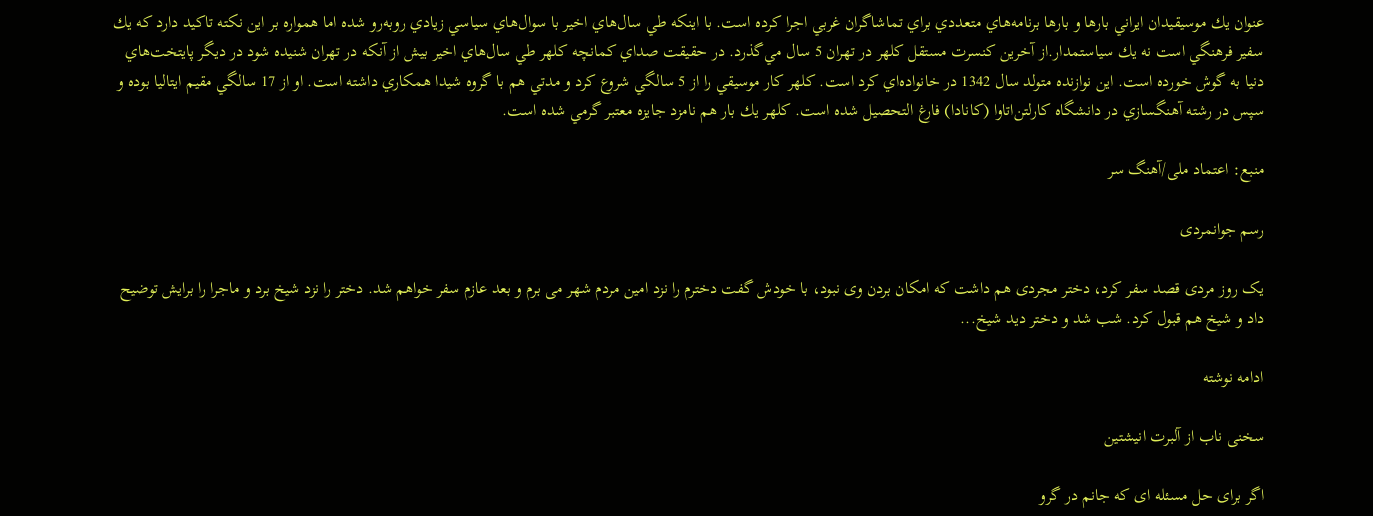عنوان يك موسيقيدان ايراني بارها و بارها برنامه‌هاي متعددي براي تماشاگران غربي اجرا كرده است. با اينكه طي سال‌هاي اخير با سوال‌هاي سياسي زيادي روبه‌رو شده اما همواره بر اين نكته تاكيد دارد كه يك سفير فرهنگي است نه يك سياستمدار.از آخرين كنسرت مستقل كلهر در تهران 5 سال مي‌گذرد. در حقيقت صداي كمانچه كلهر طي سال‌هاي اخير بيش از آنكه در تهران شنيده شود در ديگر پايتخت‌هاي دنيا به گوش خورده است. اين نوازنده متولد سال 1342 در خانواده‌اي كرد است. كلهر كار موسيقي را از 5 سالگي شروع كرد و مدتي هم با گروه شيدا همكاري داشته است. او از 17 سالگي مقيم ايتاليا بوده و سپس در رشته آهنگسازي در دانشگاه كارلتن‌اتاوا (كانادا) فارغ التحصيل شده است. كلهر يك بار هم نامزد جايزه معتبر گرمي شده است.

منبع: اعتماد ملی/آهنگ سر

رسم جوانمردی

یک روز مردی قصد سفر کرد، دختر مجردی هم داشت که امکان بردن وی نبود، با خودش گفت دخترم را نزد امین مردم شهر می برم و بعد عازم سفر خواهم شد. دختر را نزد شیخ برد و ماجرا را برایش توضیح داد و شیخ هم قبول کرد. شب شد و دختر دید شیخ...

ادامه نوشته

سخنی ناب از آلبرت انیشتین

اگر برای حل مسئله ای که جانم در گرو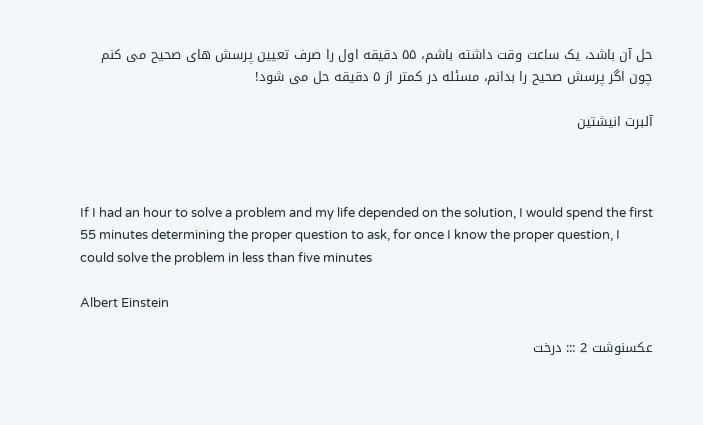حل آن باشد، یک ساعت وقت داشته باشم، ۵۵ دقیقه اول را صرف تعیین پرسش های صحیح می کنم چون اگر پرسش صحیح را بدانم، مسئله در کمتر از ۵ دقیقه حل می شود!

آلبرت انیشتین



If I had an hour to solve a problem and my life depended on the solution, I would spend the first 55 minutes determining the proper question to ask, for once I know the proper question, I could solve the problem in less than five minutes

Albert Einstein

عکسنوشت 2 ::: درخت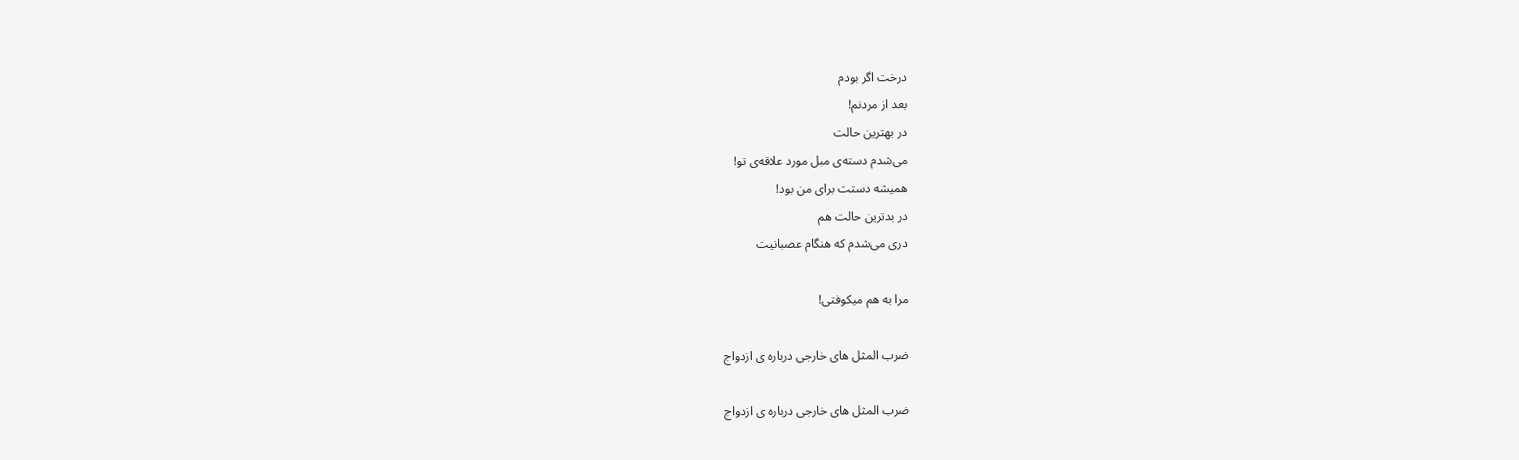درخت اگر بودم
بعد از مردنم!
در بهترین حالت
می‌شدم دسته‌ی مبل مورد علاقه‌ی تو!
همیشه دستت برای من بود!
در بدترین حالت هم
دری می‌شدم که هنگام عصبانیت

مرا به هم میکوفتی!

ضرب المثل های خارجی درباره ی ازدواج

ضرب المثل های خارجی درباره ی ازدواج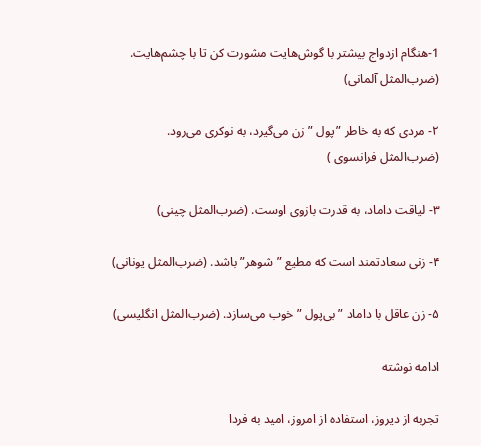1-هنگام ازدواج بیشتر با گوش‌هایت مشورت کن تا با چشم‌هایت. (ضرب‌المثل آلمانی)

۲- مردی که به خاطر ”پول ” زن می‌‌گیرد، به نوکری می‌رود. (ضرب‌المثل فرانسوی )

۳- لیاقت داماد، به قدرت بازوی اوست. (ضرب‌المثل چینی)

۴- زنی سعادتمند است که مطیع ”شوهر” باشد. (ضرب‌المثل یونانی)

۵- زن عاقل با داماد ”بی‌پول ” خوب می‌سازد. (ضرب‌المثل انگلیسی)

ادامه نوشته

تجربه از ديروز، استفاده از امروز، اميد به فردا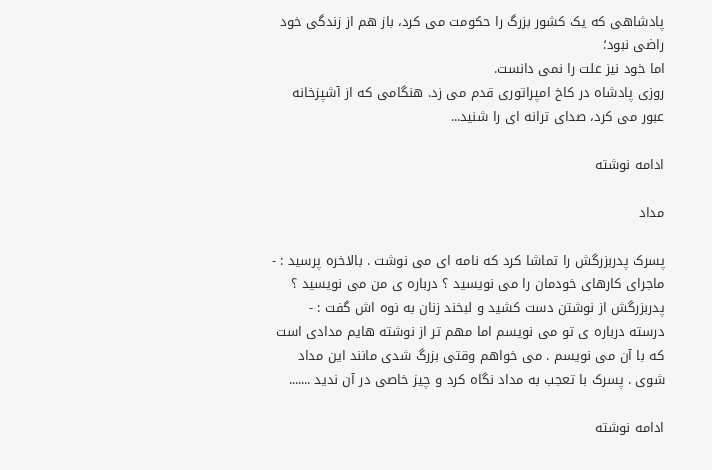پادشاهی که یک کشور بزرگ را حکومت می کرد، باز هم از زندگی خود راضی نبود؛
اما خود نیز علت را نمی دانست.
روزی پادشاه در کاخ امپراتوری قدم می زد. هنگامی که از آشپزخانه عبور می کرد، صدای ترانه ای را شنید...

ادامه نوشته

مداد

پسرک پدربزرگش را تماشا کرد که نامه ای می نوشت . بالاخره پرسید : - ماجرای کارهای خودمان را می نویسید ؟ درباره ی من می نویسید ؟ پدربزرگش از نوشتن دست کشید و لبخند زنان به نوه اش گفت : - درسته درباره ی تو می نویسم اما مهم تر از نوشته هایم مدادی است که با آن می نویسم . می خواهم وقتی بزرگ شدی مانند این مداد شوی . پسرک با تعجب به مداد نگاه کرد و چیز خاصی در آن ندید .......

ادامه نوشته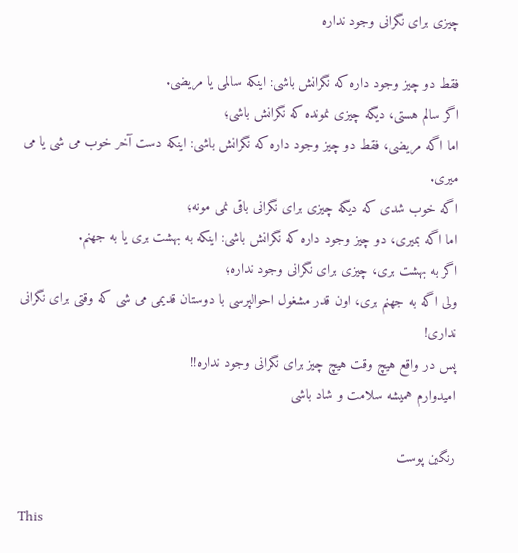چیزی برای نگرانی وجود نداره

فقط دو چیز وجود داره كه نگرانش باشی: اینكه سالمی یا مریضی.
اگر سالم هستی، دیگه چیزی نمونده كه نگرانش باشی؛
اما اگه مریضی، فقط دو چیز وجود داره كه نگرانش باشی: اینكه دست آخر خوب می شی یا می میری.
اگه خوب شدی كه دیگه چیزی برای نگرانی باقی نمی مونه؛
اما اگه بمیری، دو چیز وجود داره كه نگرانش باشی: اینكه به بهشت بری یا به جهنم.
اگر به بهشت بری، چیزی برای نگرانی وجود نداره؛
ولی اگه به جهنم بری، اون قدر مشغول احوالپرسی با دوستان قدیمی می شی كه وقتی برای نگرانی نداری!
پس در واقع هیچ وقت هیچ چیز برای نگرانی وجود نداره!!
امیدوارم همیشه سلامت و شاد باشی

رنگین پوست

This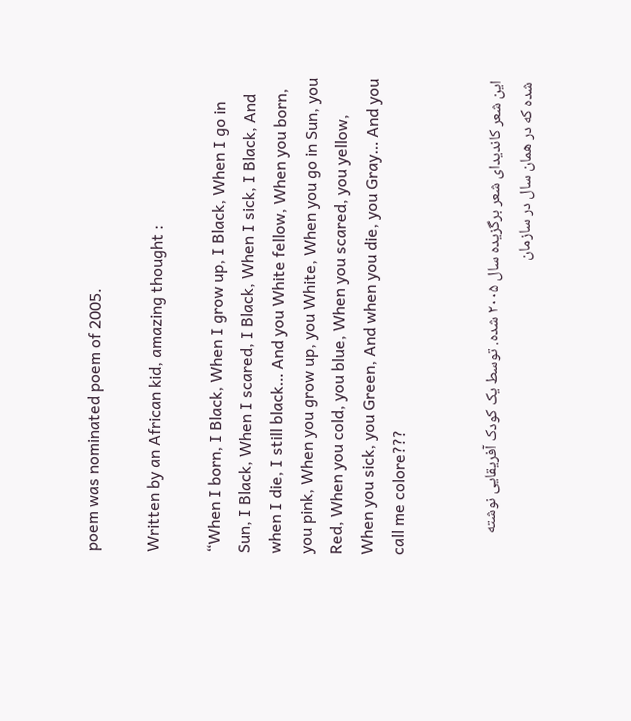poem was nominated poem of 2005.

Written by an African kid, amazing thought :

“When I born, I Black, When I grow up, I Black, When I go in Sun, I Black, When I scared, I Black, When I sick, I Black, And when I die, I still black… And you White fellow, When you born, you pink, When you grow up, you White, When you go in Sun, you Red, When you cold, you blue, When you scared, you yellow, When you sick, you Green, And when you die, you Gray… And you call me colore???


این شعر کاندیدای شعر برگزیده سال ۲۰۰۵ شده. توسط یک کودک آفریقایی نوشته شده که در همان سال در سازمان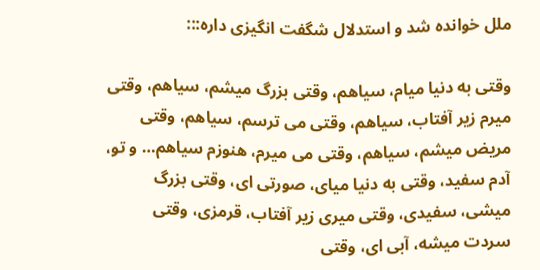ملل خوانده شد و استدلال شگفت انگیزی داره:::

وقتی به دنیا میام، سیاهم، وقتی بزرگ میشم، سیاهم، وقتی میرم زیر آفتاب، سیاهم، وقتی می ترسم، سیاهم، وقتی مریض میشم، سیاهم، وقتی می میرم، هنوزم سیاهم… و تو، آدم سفید، وقتی به دنیا میای، صورتی ای، وقتی بزرگ میشی، سفیدی، وقتی میری زیر آفتاب، قرمزی، وقتی سردت میشه، آبی ای، وقتی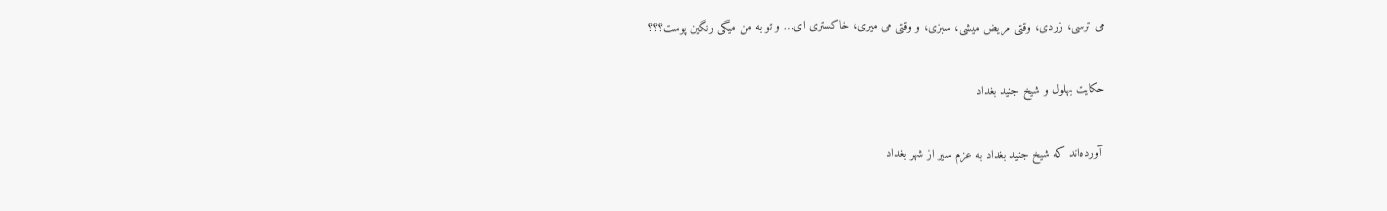می ترسی، زردی، وقتی مریض میشی، سبزی، و وقتی می میری، خاکستری ای… و تو به من میگی رنگین پوست؟؟؟

حکایت بهلول و شیخ جنید بغداد

 آورده‌اند که شیخ جنید بغداد به عزم سیر از شهر بغداد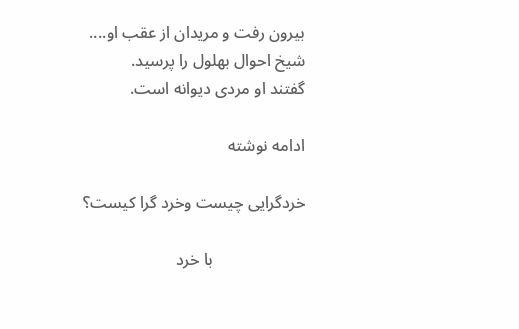بیرون رفت و مریدان از عقب او....
شیخ احوال بهلول را پرسید.
گفتند او مردی دیوانه است.

ادامه نوشته

خردگرايی چيست وخرد گرا کيست؟

                      با خرد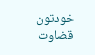خودتون قضاوت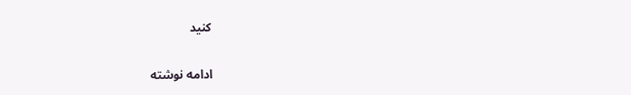کنید

ادامه نوشته